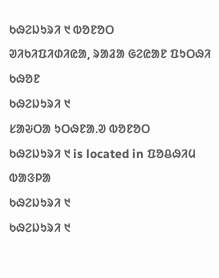ᱠᱷᱮᱡᱩᱨᱤ ᱑ ᱵᱚᱱᱚᱛ
ᱣᱤᱠᱤᱯᱤᱰᱤᱭᱟ, ᱨᱟᱲᱟ ᱜᱮᱭᱟᱱ ᱯᱩᱛᱷᱤ ᱠᱷᱚᱱ
ᱠᱷᱮᱡᱩᱨᱤ ᱑
ᱥᱟᱶᱛᱟ ᱩᱛᱷᱱᱟᱹᱣ ᱵᱚᱱᱚᱛ
ᱠᱷᱮᱡᱩᱨᱤ ᱑ is located in ᱯᱚᱪᱷᱤᱢ ᱵᱟᱝᱞᱟ
ᱠᱷᱮᱡᱩᱨᱤ ᱑
ᱠᱷᱮᱡᱩᱨᱤ ᱑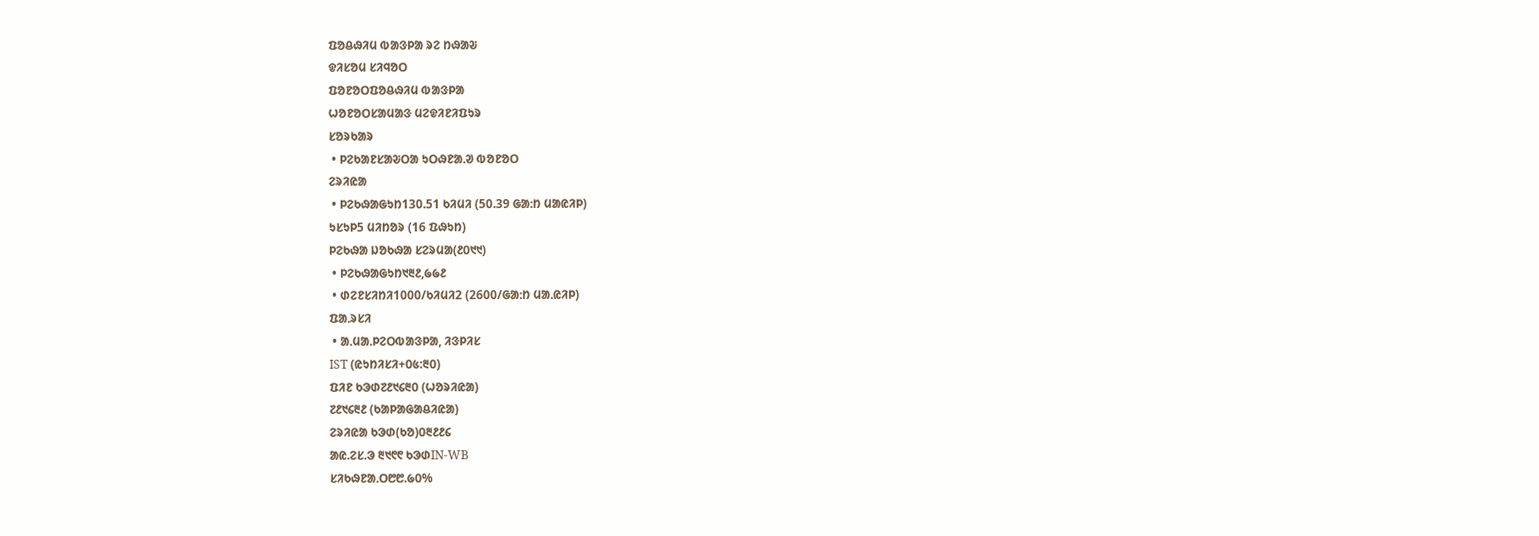ᱯᱚᱪᱷᱤᱢ ᱵᱟᱝᱞᱟ ᱨᱮ ᱴᱷᱟᱶ
ᱫᱤᱥᱚᱢ ᱥᱤᱧᱚᱛ
ᱯᱚᱱᱚᱛᱯᱚᱪᱷᱤᱢ ᱵᱟᱝᱞᱟ
ᱦᱚᱱᱚᱛᱥᱟᱢᱟᱝ ᱢᱮᱫᱤᱱᱤᱯᱩᱨ
ᱥᱚᱨᱠᱟᱨ
 • ᱞᱮᱠᱟᱱᱥᱟᱶᱛᱟ ᱩᱛᱷᱱᱟᱹᱣ ᱵᱚᱱᱚᱛ
ᱮᱨᱤᱭᱟ
 • ᱞᱮᱠᱷᱟᱜᱩᱴ130.51 ᱠᱤᱢᱤ (50.39 ᱜᱟᱺᱴ ᱢᱟᱭᱤᱞ)
ᱩᱥᱩᱞ5 ᱢᱤᱴᱚᱨ (16 ᱯᱷᱩᱴ)
ᱞᱮᱠᱷᱟ ᱡᱚᱠᱷᱟ ᱥᱮᱨᱢᱟ(᱒᱐᱑᱑)
 • ᱞᱮᱠᱷᱟᱜᱩᱴ᱑᱓᱒,᱙᱙᱒
 • ᱰᱮᱱᱥᱤᱴᱤ1000/ᱠᱤᱢᱤ2 (2600/ᱜᱟᱺᱴ ᱢᱟᱹᱭᱤᱞ)
ᱯᱟᱹᱨᱥᱤ
 • ᱟᱹᱢᱟᱹᱞᱮᱛᱵᱟᱝᱞᱟ, ᱤᱝᱞᱤᱥ
IST (ᱭᱩᱴᱤᱥᱤ+᱐᱕:᱓᱐)
ᱯᱤᱱ ᱠᱳᱰ᱗᱒᱑᱔᱓᱐ (ᱦᱚᱨᱤᱭᱟ)
᱗᱒᱑᱔᱓᱒ (ᱠᱟᱞᱟᱜᱟᱪᱤᱭᱟ)
ᱮᱨᱤᱭᱟ ᱠᱳᱰ(ᱠᱚ)᱐᱓᱒᱒᱔
ᱟᱭ.ᱮᱥ.ᱳ ᱓᱑᱖᱖ ᱠᱳᱰIN-WB
ᱥᱤᱠᱷᱱᱟᱹᱛ᱘᱘.᱙᱐%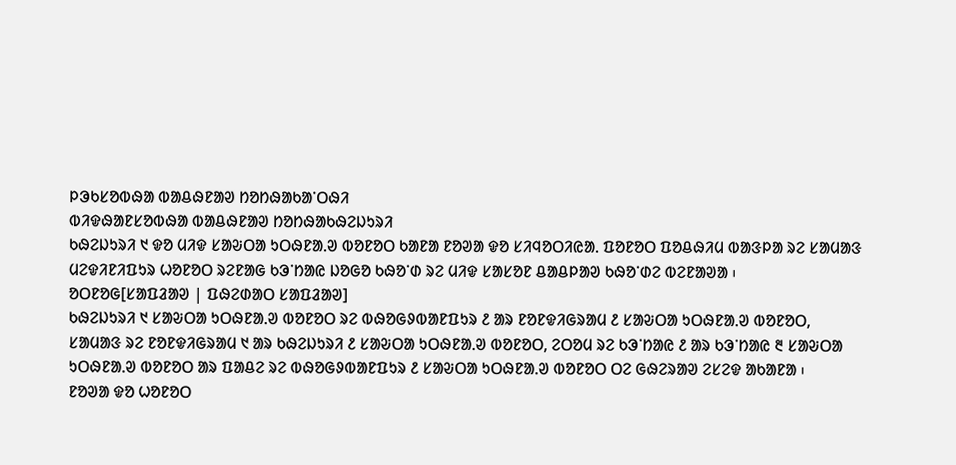ᱞᱳᱠᱥᱚᱵᱷᱟ ᱵᱟᱪᱷᱱᱟᱣ ᱴᱚᱴᱷᱟᱠᱟᱸᱛᱷᱤ
ᱵᱤᱫᱷᱟᱱᱥᱚᱵᱷᱟ ᱵᱟᱪᱷᱱᱟᱣ ᱴᱚᱴᱷᱟᱠᱷᱮᱡᱩᱨᱤ
ᱠᱷᱮᱡᱩᱨᱤ ᱑ ᱫᱚ ᱢᱤᱫ ᱥᱟᱶᱛᱟ ᱩᱛᱷᱱᱟᱹᱣ ᱵᱚᱱᱚᱛ ᱠᱟᱱᱟ ᱱᱚᱣᱟ ᱫᱚ ᱥᱤᱧᱚᱛᱤᱭᱟᱹ ᱯᱚᱱᱚᱛ ᱯᱚᱪᱷᱤᱢ ᱵᱟᱝᱞᱟ ᱨᱮ ᱥᱟᱢᱟᱝ ᱢᱮᱫᱤᱱᱤᱯᱩᱨ ᱦᱚᱱᱚᱛ ᱨᱮᱱᱟᱜ ᱠᱳᱸᱴᱟᱭ ᱡᱚᱜᱚ ᱠᱷᱚᱸᱰ ᱨᱮ ᱢᱤᱫ ᱥᱟᱥᱚᱱ ᱪᱟᱪᱞᱟᱣ ᱠᱷᱚᱸᱰᱮ ᱵᱮᱱᱟᱣᱟ ᱾
ᱚᱛᱱᱚᱜ[ᱥᱟᱯᱲᱟᱣ | ᱯᱷᱮᱰᱟᱛ ᱥᱟᱯᱲᱟᱣ]
ᱠᱷᱮᱡᱩᱨᱤ ᱑ ᱥᱟᱶᱛᱟ ᱩᱛᱷᱱᱟᱹᱣ ᱵᱚᱱᱚᱛ ᱨᱮ ᱵᱷᱚᱜᱽᱵᱟᱱᱯᱩᱨ ᱒ ᱟᱨ ᱱᱚᱱᱫᱤᱜᱨᱟᱢ ᱒ ᱥᱟᱶᱛᱟ ᱩᱛᱷᱱᱟᱹᱣ ᱵᱚᱱᱚᱛ, ᱥᱟᱢᱟᱝ ᱨᱮ ᱱᱚᱱᱫᱤᱜᱨᱟᱢ ᱑ ᱟᱨ ᱠᱷᱮᱡᱩᱨᱤ ᱒ ᱥᱟᱶᱛᱟ ᱩᱛᱷᱱᱟᱹᱣ ᱵᱚᱱᱚᱛ, ᱮᱛᱚᱢ ᱨᱮ ᱠᱳᱸᱴᱟᱭ ᱒ ᱟᱨ ᱠᱳᱸᱴᱟᱭ ᱓ ᱥᱟᱶᱛᱟ ᱩᱛᱷᱱᱟᱹᱣ ᱵᱚᱱᱚᱛ ᱟᱨ ᱯᱟᱪᱮ ᱨᱮ ᱵᱷᱚᱜᱽᱵᱟᱱᱯᱩᱨ ᱒ ᱥᱟᱶᱛᱟ ᱩᱛᱷᱱᱟᱹᱣ ᱵᱚᱱᱚᱛ ᱛᱮ ᱜᱷᱮᱨᱟᱣ ᱮᱥᱮᱫ ᱟᱠᱟᱱᱟ ᱾
ᱱᱚᱣᱟ ᱫᱚ ᱦᱚᱱᱚᱛ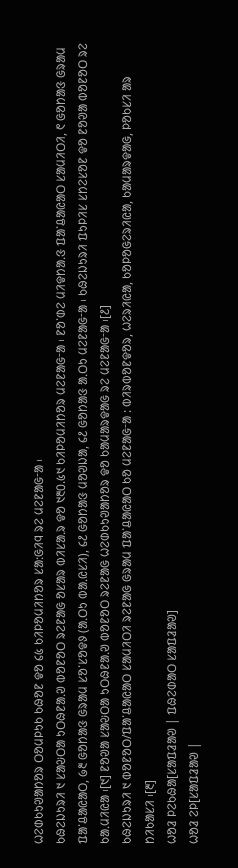ᱦᱮᱰᱠᱩᱣᱟᱴᱚᱨ ᱛᱚᱢᱞᱩᱠ ᱠᱷᱚᱱ ᱫᱚ ᱔᱕ ᱠᱤᱞᱚᱢᱤᱴᱚᱨ ᱥᱟᱺᱜᱤᱧ ᱨᱮ ᱢᱮᱱᱟᱜᱼᱟ ᱾
ᱠᱷᱮᱡᱩᱨᱤ ᱑ ᱥᱟᱶᱛᱟ ᱩᱛᱷᱱᱟᱹᱣ ᱵᱚᱱᱚᱛ ᱨᱮᱱᱟᱜ ᱚᱥᱟᱨ ᱵᱤᱥᱟᱹᱨ ᱫᱚ ᱑᱓᱐.᱕᱑ ᱠᱤᱞᱚᱢᱤᱴᱚᱨ ᱢᱮᱱᱟᱜᱼᱟ ᱾ ᱱᱚᱸᱰᱮ ᱢᱤᱫᱴᱟᱹᱝ ᱯᱟᱸᱪᱟᱭᱟᱛ ᱥᱟᱢᱤᱛᱤ, ᱖ ᱜᱚᱴᱟᱝ ᱜᱨᱟᱢ ᱯᱟᱸᱪᱟᱭᱟᱛ, ᱙᱓ ᱜᱚᱴᱟᱝ ᱜᱨᱟᱢ ᱥᱚᱸᱥᱚᱫᱽ (ᱟᱹᱛᱩ ᱵᱟᱹᱭᱥᱤ), ᱔᱒ ᱜᱚᱴᱟᱝ ᱢᱚᱣᱡᱟ, ᱔᱒ ᱜᱚᱴᱟᱝ ᱟᱹᱛᱩ ᱢᱮᱱᱟᱜᱼᱟ ᱾ ᱠᱷᱮᱡᱩᱨᱤ ᱯᱩᱞᱤᱥ ᱥᱴᱮᱥᱚᱱ ᱫᱚ ᱱᱚᱣᱟ ᱵᱚᱱᱚᱛ ᱨᱮ ᱠᱟᱹᱢᱤᱭᱟ ᱾[᱑] ᱱᱚᱣᱟ ᱥᱟᱶᱛᱟ ᱩᱛᱷᱱᱟᱹᱣ ᱵᱚᱱᱚᱛ ᱨᱮᱱᱟᱜ ᱦᱮᱰᱠᱩᱣᱟᱴᱚᱨ ᱫᱚ ᱠᱟᱢᱟᱨᱫᱟᱜ ᱨᱮ ᱢᱮᱱᱟᱜᱼᱟ ᱾[᱒]
ᱠᱷᱮᱡᱩᱨᱤ ᱑ ᱵᱚᱱᱚᱛ/ᱯᱟᱸᱪᱟᱭᱟᱛ ᱥᱟᱢᱤᱛᱤ ᱨᱮᱱᱟᱜ ᱜᱨᱟᱢ ᱯᱟᱸᱪᱟᱭᱟᱛ ᱠᱚ ᱢᱮᱱᱟᱜᱼᱟ : ᱵᱤᱨᱵᱚᱱᱫᱚᱨ, ᱦᱮᱨᱤᱭᱟ, ᱠᱚᱞᱚᱜᱮᱨᱤᱭᱟ, ᱠᱟᱢᱟᱨᱫᱟᱜ, ᱞᱚᱠᱥᱤ ᱟᱨ ᱴᱤᱠᱟᱥᱤ ᱾[᱓]
ᱦᱚᱲ ᱞᱮᱠᱷᱟ[ᱥᱟᱯᱲᱟᱣ | ᱯᱷᱮᱰᱟᱛ ᱥᱟᱯᱲᱟᱣ]
ᱦᱚᱲ ᱮᱞ[ᱥᱟᱯᱲᱟᱣ |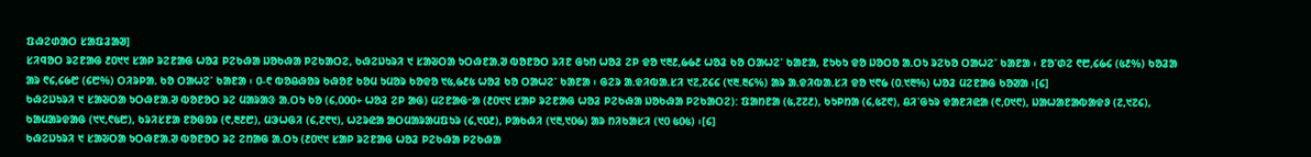ᱯᱷᱮᱰᱟᱛ ᱥᱟᱯᱲᱟᱣ]
ᱥᱤᱧᱚᱛ ᱨᱮᱱᱟᱜ ᱒᱐᱑᱑ ᱥᱟᱞ ᱨᱮᱱᱟᱜ ᱦᱚᱲ ᱞᱮᱠᱷᱟ ᱡᱚᱠᱷᱟ ᱞᱮᱠᱟᱛᱮ, ᱠᱷᱮᱡᱩᱨᱤ ᱑ ᱥᱟᱶᱛᱟ ᱩᱛᱷᱱᱟᱹᱣ ᱵᱚᱱᱚᱛ ᱨᱤᱱ ᱜᱩᱴ ᱦᱚᱲ ᱮᱞ ᱫᱚ ᱑᱓᱒,᱙᱙᱒ ᱦᱚᱲ ᱠᱚ ᱛᱟᱦᱮᱸ ᱠᱟᱱᱟ, ᱱᱩᱠᱩ ᱫᱚ ᱡᱚᱛᱚ ᱟᱹᱛᱩ ᱨᱮᱠᱚ ᱛᱟᱦᱮᱸ ᱠᱟᱱᱟ ᱾ ᱱᱚᱸᱰᱮ ᱖᱘,᱔᱙᱔ (᱕᱒%) ᱠᱚᱲᱟ ᱟᱨ ᱖᱔,᱔᱙᱘ (᱔᱘%) ᱛᱤᱨᱞᱟᱹ ᱠᱚ ᱛᱟᱦᱮᱸ ᱠᱟᱱᱟ ᱾ ᱐-᱖ ᱵᱚᱪᱷᱚᱨ ᱠᱷᱚᱱ ᱠᱚᱢ ᱩᱢᱚᱨ ᱠᱚᱫᱚ ᱑᱕,᱙᱒᱕ ᱦᱚᱲ ᱠᱚ ᱛᱟᱦᱮᱸ ᱠᱟᱱᱟ ᱾ ᱜᱮᱨ ᱟᱹᱫᱤᱵᱟᱹᱥᱤ ᱑᱗,᱗᱔᱔ (᱑᱓.᱓᱔%) ᱟᱨ ᱟᱹᱫᱤᱵᱟᱹᱥᱤ ᱫᱚ ᱑᱖᱙ (᱐.᱑᱓%) ᱦᱚᱲ ᱢᱮᱱᱟᱜ ᱠᱚᱣᱟ ᱾[᱔]
ᱠᱷᱮᱡᱩᱨᱤ ᱑ ᱥᱟᱶᱛᱟ ᱩᱛᱷᱱᱟᱹᱣ ᱵᱚᱱᱚᱛ ᱨᱮ ᱢᱟᱨᱟᱝ ᱟᱹᱛᱩ ᱠᱚ (᱔,᱐᱐᱐+ ᱦᱚᱲ ᱮᱞ ᱟᱜ) ᱢᱮᱱᱟᱜᱼᱟ (᱒᱐᱑᱑ ᱥᱟᱞ ᱨᱮᱱᱟᱜ ᱦᱚᱲ ᱞᱮᱠᱷᱟ ᱡᱚᱠᱷᱟ ᱞᱮᱠᱟᱛᱮ): ᱯᱟᱴᱱᱟ (᱕,᱗᱗᱒), ᱠᱩᱞᱴᱟ (᱔,᱕᱗᱖), ᱪᱤᱸᱜᱩᱨ ᱫᱟᱱᱤᱭᱟ (᱖,᱐᱑᱖), ᱡᱟᱦᱟᱱᱟᱵᱟᱫᱽ (᱗,᱑᱗᱔), ᱠᱟᱢᱟᱨᱫᱟᱜ (᱑᱑,᱖᱕᱘), ᱠᱨᱤᱥᱱᱟ ᱱᱚᱜᱚᱨ (᱖,᱓᱒᱘), ᱢᱳᱦᱜᱤ (᱔,᱗᱖᱑), ᱦᱮᱨᱭᱟ ᱟᱛᱢᱟᱨᱟᱢᱯᱩᱨ (᱔,᱑᱐᱒), ᱞᱟᱠᱷᱤ (᱑᱓,᱑᱐᱙) ᱟᱨ ᱴᱤᱠᱟᱥᱤ (᱑᱐ ᱕᱐᱕) ᱾[᱔]
ᱠᱷᱮᱡᱩᱨᱤ ᱑ ᱥᱟᱶᱛᱟ ᱩᱛᱷᱱᱟᱹᱣ ᱵᱚᱱᱚᱛ ᱨᱮ ᱮᱴᱟᱜ ᱟᱹᱛᱩ (᱒᱐᱑᱑ ᱥᱟᱞ ᱨᱮᱱᱟᱜ ᱦᱚᱲ ᱞᱮᱠᱷᱟ ᱞᱮᱠᱷᱟ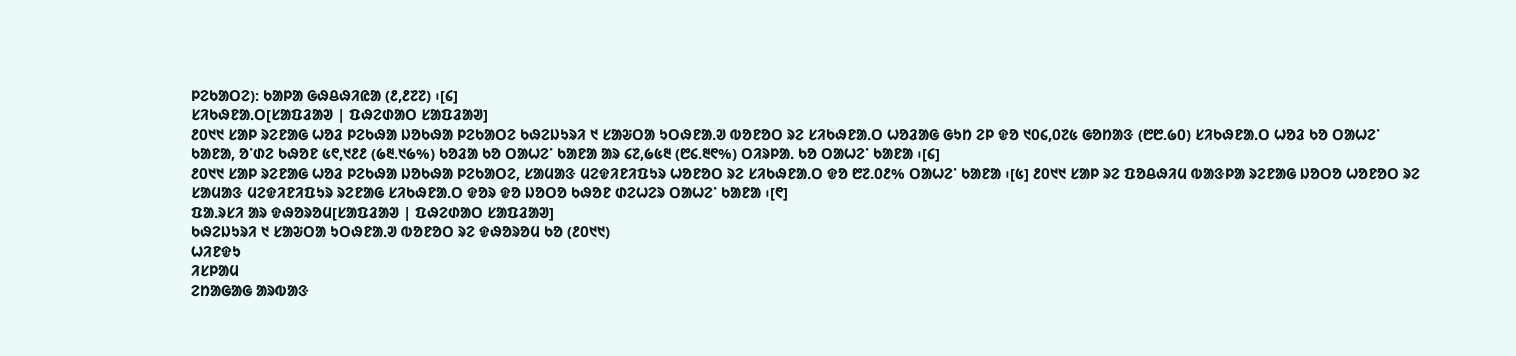ᱞᱮᱠᱟᱛᱮ): ᱠᱟᱞᱟ ᱜᱷᱪᱷᱤᱭᱟ (᱒,᱒᱗᱗) ᱾[᱔]
ᱥᱤᱠᱷᱱᱟᱹᱛ[ᱥᱟᱯᱲᱟᱣ | ᱯᱷᱮᱰᱟᱛ ᱥᱟᱯᱲᱟᱣ]
᱒᱐᱑᱑ ᱥᱟᱞ ᱨᱮᱱᱟᱜ ᱦᱚᱲ ᱞᱮᱠᱷᱟ ᱡᱚᱠᱷᱟ ᱞᱮᱠᱟᱛᱮ ᱠᱷᱮᱡᱩᱨᱤ ᱑ ᱥᱟᱶᱛᱟ ᱩᱛᱷᱱᱟᱹᱣ ᱵᱚᱱᱚᱛ ᱨᱮ ᱥᱤᱠᱷᱱᱟᱹᱛ ᱦᱚᱲᱟᱜ ᱜᱩᱴ ᱮᱞ ᱫᱚ ᱑᱐᱔,᱐᱗᱕ ᱜᱚᱴᱟᱝ (᱘᱘.᱙᱐) ᱥᱤᱠᱷᱱᱟᱹᱛ ᱦᱚᱲ ᱠᱚ ᱛᱟᱦᱮᱸ ᱠᱟᱱᱟ, ᱚᱸᱰᱮ ᱠᱷᱚᱱ ᱕᱖,᱑᱒᱒ (᱙᱓.᱑᱙%) ᱠᱚᱲᱟ ᱠᱚ ᱛᱟᱦᱮᱸ ᱠᱟᱱᱟ ᱟᱨ ᱔᱗,᱙᱕᱓ (᱘᱔.᱓᱖%) ᱛᱤᱨᱞᱟᱹ ᱠᱚ ᱛᱟᱦᱮᱸ ᱠᱟᱱᱟ ᱾[᱔]
᱒᱐᱑᱑ ᱥᱟᱞ ᱨᱮᱱᱟᱜ ᱦᱚᱲ ᱞᱮᱠᱷᱟ ᱡᱚᱠᱷᱟ ᱞᱮᱠᱟᱛᱮ, ᱥᱟᱢᱟᱝ ᱢᱮᱫᱤᱱᱤᱯᱩᱨ ᱦᱚᱱᱚᱛ ᱨᱮ ᱥᱤᱠᱷᱱᱟᱹᱛ ᱫᱚ ᱘᱗.᱐᱒% ᱛᱟᱦᱮᱸ ᱠᱟᱱᱟ ᱾[᱕] ᱒᱐᱑᱑ ᱥᱟᱞ ᱨᱮ ᱯᱚᱪᱷᱤᱢ ᱵᱟᱝᱞᱟ ᱨᱮᱱᱟᱜ ᱡᱚᱛᱚ ᱦᱚᱱᱚᱛ ᱨᱮ ᱥᱟᱢᱟᱝ ᱢᱮᱫᱤᱱᱤᱯᱩᱨ ᱨᱮᱱᱟᱜ ᱥᱤᱠᱷᱱᱟᱹᱛ ᱫᱚᱨ ᱫᱚ ᱡᱚᱛᱚ ᱠᱷᱚᱱ ᱰᱮᱦᱮᱨ ᱛᱟᱦᱮᱸ ᱠᱟᱱᱟ ᱾[᱖]
ᱯᱟᱹᱨᱥᱤ ᱟᱨ ᱫᱷᱚᱨᱚᱢ[ᱥᱟᱯᱲᱟᱣ | ᱯᱷᱮᱰᱟᱛ ᱥᱟᱯᱲᱟᱣ]
ᱠᱷᱮᱡᱩᱨᱤ ᱑ ᱥᱟᱶᱛᱟ ᱩᱛᱷᱱᱟᱹᱣ ᱵᱚᱱᱚᱛ ᱨᱮ ᱫᱷᱚᱨᱚᱢ ᱠᱚ (᱒᱐᱑᱑)
ᱦᱤᱱᱫᱩ
ᱤᱥᱞᱟᱢ
ᱮᱴᱟᱜᱟᱜ ᱟᱨᱵᱟᱝ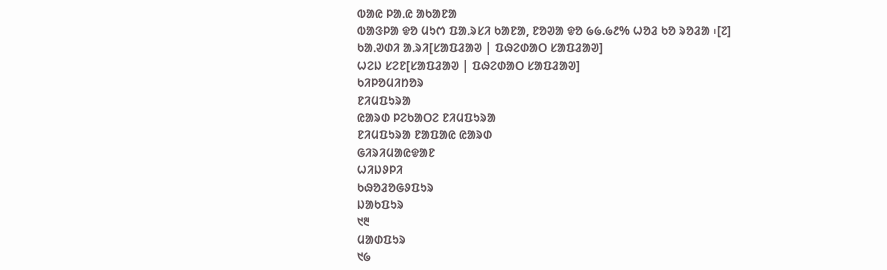ᱵᱟᱭ ᱞᱟᱹᱭ ᱟᱠᱟᱱᱟ
ᱵᱟᱝᱞᱟ ᱫᱚ ᱢᱩᱬ ᱯᱟᱹᱨᱥᱤ ᱠᱟᱱᱟ, ᱱᱚᱣᱟ ᱫᱚ ᱙᱙.᱙᱒% ᱦᱚᱲ ᱠᱚ ᱨᱚᱲᱟ ᱾[᱗]
ᱠᱟᱹᱣᱰᱤ ᱟᱹᱨᱤ[ᱥᱟᱯᱲᱟᱣ | ᱯᱷᱮᱰᱟᱛ ᱥᱟᱯᱲᱟᱣ]
ᱦᱮᱡ ᱥᱮᱱ[ᱥᱟᱯᱲᱟᱣ | ᱯᱷᱮᱰᱟᱛ ᱥᱟᱯᱲᱟᱣ]
ᱠᱤᱞᱚᱢᱤᱴᱚᱨ
ᱱᱤᱢᱯᱩᱨᱟ
ᱭᱟᱨᱰ ᱞᱮᱠᱟᱛᱮ ᱱᱤᱢᱯᱩᱨᱟ
ᱱᱤᱢᱯᱩᱨᱟ ᱱᱟᱯᱟᱭ ᱭᱟᱨᱰ
ᱜᱤᱨᱤᱢᱟᱭᱫᱟᱱ
ᱦᱤᱡᱽᱞᱤ
ᱠᱷᱚᱲᱚᱜᱽᱯᱩᱨ
ᱡᱟᱠᱯᱩᱨ
᱑᱓
ᱢᱟᱰᱯᱩᱨ
᱑᱙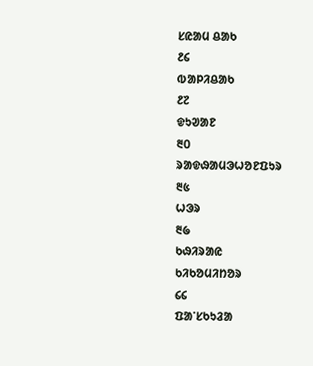ᱥᱭᱟᱢ ᱪᱟᱠ
᱒᱔
ᱵᱟᱞᱤᱪᱟᱠ
᱒᱗
ᱫᱩᱣᱟᱱ
᱓᱐
ᱨᱟᱫᱷᱟᱢᱳᱦᱚᱱᱯᱩᱨ
᱓᱕
ᱦᱳᱨ
᱓᱙
ᱠᱷᱤᱨᱟᱭ
ᱠᱤᱠᱚᱢᱤᱴᱚᱨ
᱔᱔
ᱯᱟᱸᱥᱠᱩᱲᱟ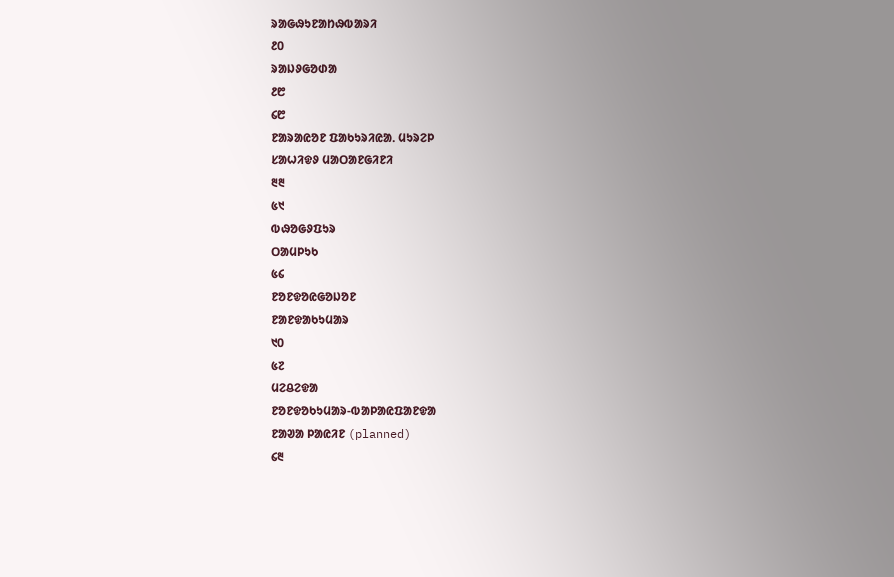ᱨᱟᱜᱷᱩᱱᱟᱴᱷᱵᱟᱨᱤ
᱒᱐
ᱨᱟᱡᱽᱜᱚᱰᱟ
᱒᱘
᱔᱘
ᱱᱟᱨᱟᱭᱚᱱ ᱯᱟᱠᱩᱨᱤᱭᱟᱹ ᱢᱩᱨᱮᱞ
ᱥᱟᱦᱤᱫᱽ ᱢᱟᱛᱟᱱᱜᱤᱱᱤ
᱓᱓
᱕᱑
ᱵᱷᱚᱜᱽᱯᱩᱨ
ᱛᱟᱢᱞᱩᱠ
᱕᱔
ᱱᱚᱱᱫᱚᱭᱜᱚᱡᱚᱱ
ᱱᱟᱱᱫᱟᱠᱩᱢᱟᱨ
᱑᱐
᱕᱗
ᱢᱮᱪᱮᱫᱟ
ᱱᱚᱱᱫᱚᱠᱩᱢᱟᱨ-ᱵᱟᱞᱟᱭᱯᱟᱱᱫᱟ
ᱱᱟᱣᱟ ᱞᱟᱭᱤᱱ (planned)
᱔᱓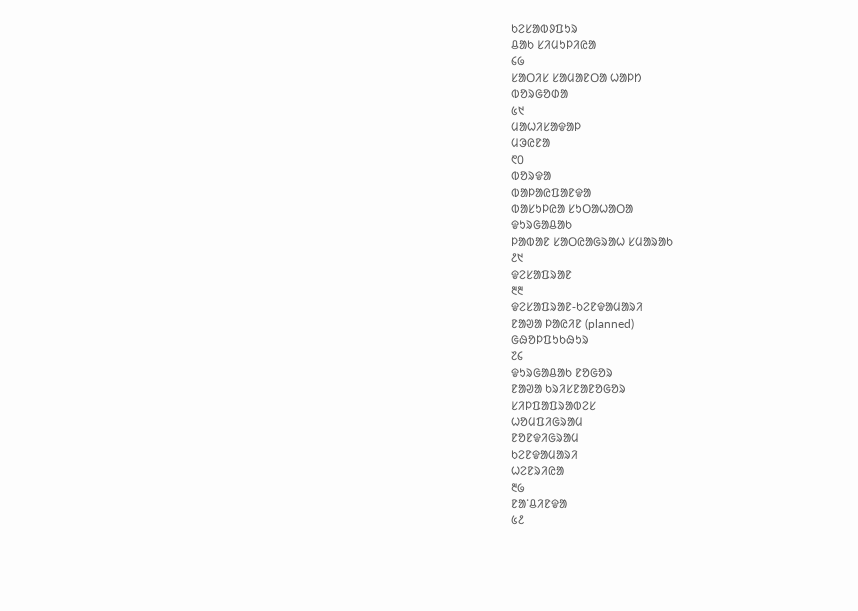ᱠᱮᱥᱟᱵᱽᱯᱩᱨ
ᱪᱟᱠ ᱥᱤᱢᱩᱞᱤᱭᱟ
᱔᱙
ᱥᱟᱛᱤᱥ ᱥᱟᱢᱟᱱᱛᱟ ᱦᱟᱞᱴ
ᱵᱚᱨᱜᱚᱰᱟ
᱕᱑
ᱢᱟᱦᱤᱥᱟᱫᱟᱞ
ᱢᱳᱭᱱᱟ
᱖᱐
ᱵᱚᱨᱫᱟ
ᱵᱟᱞᱟᱭᱯᱟᱱᱫᱟ
ᱵᱟᱥᱩᱞᱭᱟ ᱥᱩᱛᱟᱦᱟᱛᱟ
ᱫᱩᱨᱜᱟᱪᱟᱠ
ᱞᱟᱵᱟᱱ ᱥᱟᱛᱭᱟᱜᱨᱟᱦ ᱥᱢᱟᱨᱟᱠ
᱒᱑
ᱫᱮᱥᱟᱯᱨᱟᱱ
᱓᱓
ᱫᱮᱥᱟᱯᱨᱟᱱ-ᱠᱮᱱᱫᱟᱢᱟᱨᱤ
ᱱᱟᱣᱟ ᱞᱟᱭᱤᱱ (planned)
ᱜᱷᱚᱞᱯᱩᱠᱷᱩᱨ
᱗᱔
ᱫᱩᱨᱜᱟᱪᱟᱠ ᱱᱚᱜᱚᱨ
ᱱᱟᱣᱟ ᱠᱨᱤᱥᱱᱟᱱᱚᱜᱚᱨ
ᱥᱤᱞᱯᱟᱯᱨᱟᱵᱮᱥ
ᱦᱚᱢᱯᱤᱜᱨᱟᱢ
ᱱᱚᱱᱫᱤᱜᱨᱟᱢ
ᱠᱮᱱᱫᱟᱢᱟᱨᱤ
ᱦᱮᱱᱨᱤᱭᱟ
᱓᱙
ᱱᱟᱸᱪᱤᱱᱫᱟ
᱕᱒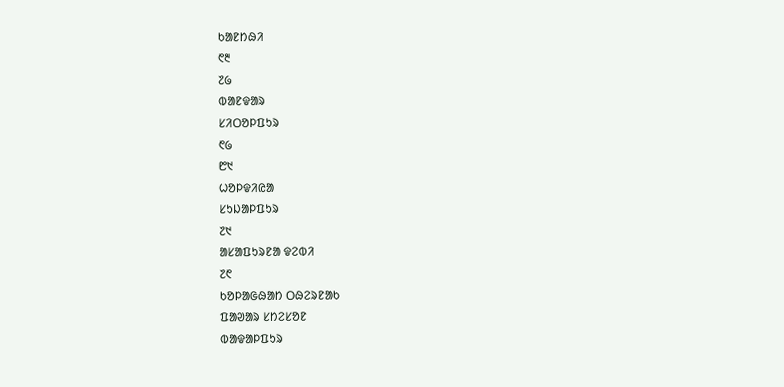ᱠᱟᱱᱴᱷᱤ
᱖᱓
᱗᱙
ᱵᱟᱱᱫᱟᱨ
ᱥᱤᱛᱚᱞᱯᱩᱨ
᱖᱙
᱘᱑
ᱦᱚᱞᱫᱤᱭᱟ
ᱥᱩᱡᱟᱞᱯᱩᱨ
᱗᱑
ᱟᱥᱟᱯᱩᱨᱱᱟ ᱫᱮᱵᱤ
᱗᱖
ᱠᱚᱞᱟᱜᱷᱟᱴ ᱛᱷᱮᱨᱱᱟᱠ
ᱯᱟᱣᱟᱨ ᱥᱴᱮᱥᱚᱱ
ᱵᱟᱫᱟᱞᱯᱩᱨ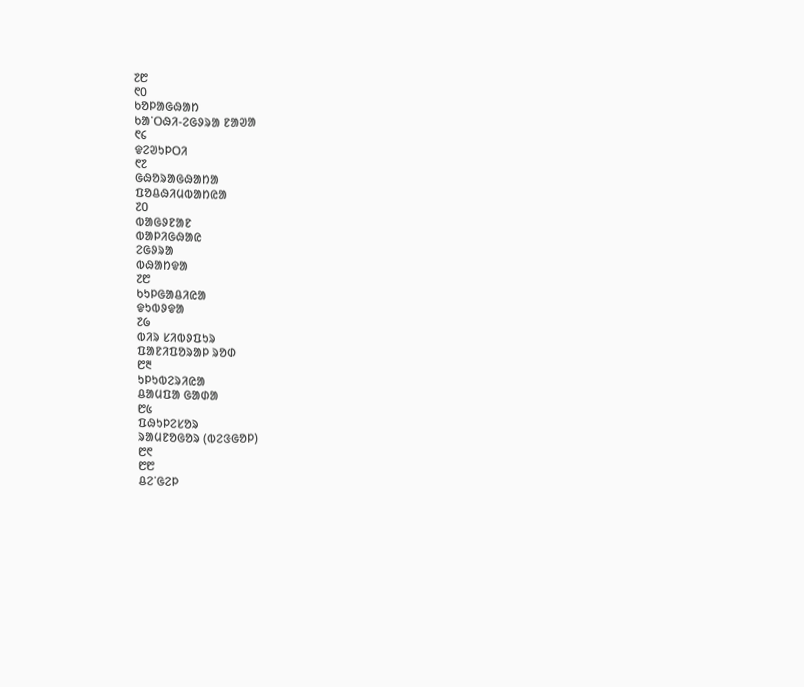᱗᱘
᱖᱐
ᱠᱚᱞᱟᱜᱷᱟᱴ
ᱠᱟᱸᱛᱷᱤ-ᱮᱜᱽᱨᱟ ᱱᱟᱣᱟ
᱖᱔
ᱫᱮᱣᱩᱞᱛᱤ
᱖᱗
ᱜᱷᱚᱨᱟᱜᱷᱟᱴᱟ
ᱯᱚᱪᱷᱤᱢᱵᱟᱴᱭᱟ
᱗᱐
ᱵᱟᱜᱽᱱᱟᱱ
ᱵᱟᱞᱤᱜᱷᱟᱭ
ᱮᱜᱽᱨᱟ
ᱵᱷᱟᱴᱫᱟ
᱗᱘
ᱠᱩᱞᱜᱟᱪᱤᱭᱟ
ᱫᱩᱵᱽᱫᱟ
᱗᱙
ᱵᱤᱨ ᱥᱤᱵᱽᱯᱩᱨ
ᱯᱟᱱᱤᱯᱚᱨᱟᱞ ᱨᱚᱰ
᱘᱓
ᱩᱞᱩᱵᱮᱨᱤᱭᱟ
ᱪᱟᱢᱯᱟ ᱜᱟᱰᱟ
᱘᱕
ᱯᱷᱩᱞᱮᱥᱚᱨ
ᱨᱟᱢᱱᱚᱜᱚᱨ (ᱵᱮᱝᱜᱚᱞ)
᱘᱖
᱘᱘
ᱪᱮᱸᱜᱮᱞ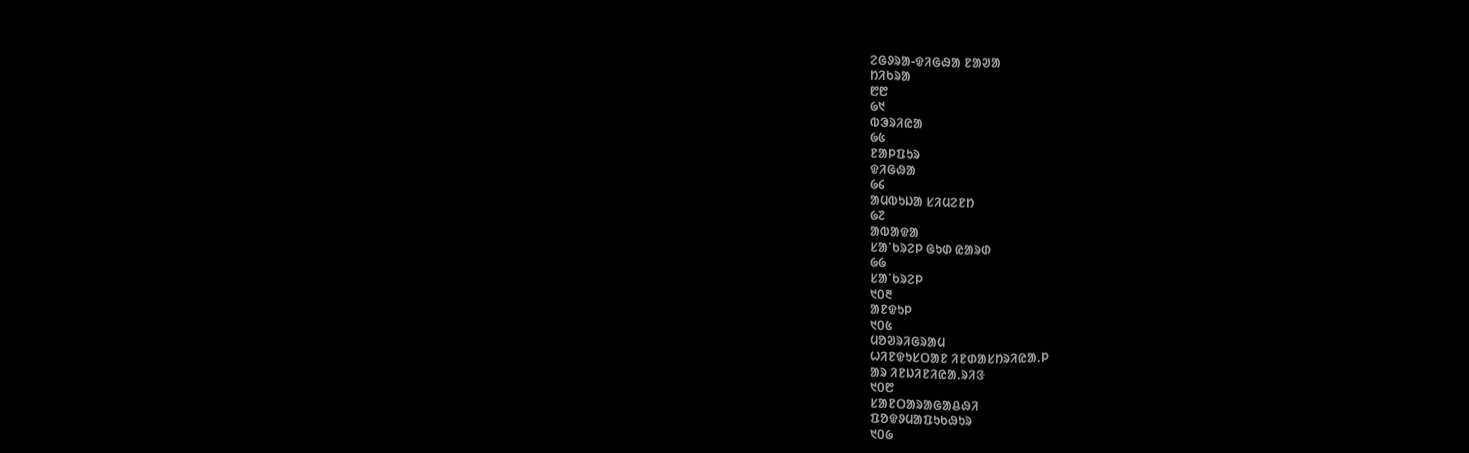ᱮᱜᱽᱨᱟ-ᱫᱤᱜᱷᱟ ᱱᱟᱣᱟ
ᱴᱤᱠᱨᱟ
᱘᱘
᱙᱑
ᱵᱳᱨᱤᱭᱟ
᱙᱕
ᱱᱟᱞᱯᱩᱨ
ᱫᱤᱜᱷᱟ
᱙᱔
ᱟᱢᱵᱩᱡᱟ ᱥᱤᱢᱮᱱᱴ
᱙᱗
ᱟᱵᱟᱫᱟ
ᱥᱟᱸᱠᱨᱮᱞ ᱜᱩᱰ ᱭᱟᱨᱰ
᱙᱙
ᱥᱟᱸᱠᱨᱮᱞ
᱑᱐᱓
ᱟᱱᱫᱩᱞ
᱑᱐᱕
ᱢᱚᱣᱨᱤᱜᱨᱟᱢ
ᱦᱤᱱᱫᱩᱥᱛᱟᱱ ᱤᱱᱰᱟᱥᱴᱨᱤᱭᱟᱹᱞ
ᱟᱨ ᱤᱱᱡᱤᱱᱤᱭᱟᱹᱨᱤᱝ
᱑᱐᱘
ᱥᱟᱱᱛᱟᱨᱟᱜᱟᱪᱷᱤ
ᱯᱚᱫᱽᱢᱟᱯᱩᱠᱷᱩᱨ
᱑᱐᱙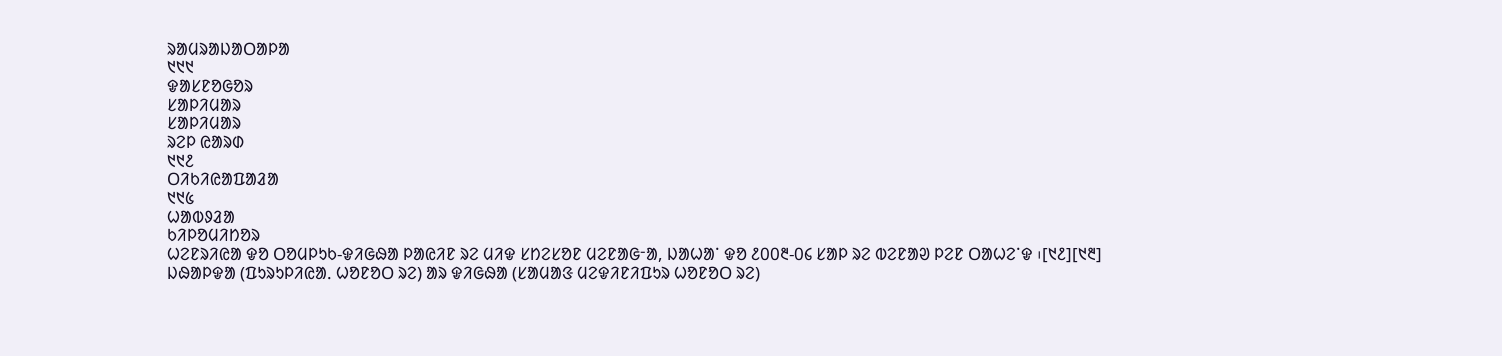ᱨᱟᱢᱨᱟᱡᱟᱛᱟᱞᱟ
᱑᱑᱑
ᱫᱟᱥᱱᱚᱜᱚᱨ
ᱥᱟᱞᱤᱢᱟᱨ
ᱥᱟᱞᱤᱢᱟᱨ
ᱨᱮᱞ ᱭᱟᱨᱰ
᱑᱑᱒
ᱛᱤᱠᱤᱭᱟᱯᱟᱲᱟ
᱑᱑᱕
ᱦᱟᱵᱽᱲᱟ
ᱠᱤᱞᱚᱢᱤᱴᱚᱨ
ᱦᱮᱱᱨᱤᱭᱟ ᱫᱚ ᱛᱚᱢᱞᱩᱠ-ᱫᱤᱜᱷᱟ ᱞᱟᱭᱤᱱ ᱨᱮ ᱢᱤᱫ ᱥᱴᱮᱥᱚᱱ ᱢᱮᱱᱟᱜᱼᱟ, ᱡᱟᱦᱟᱸ ᱫᱚ ᱒᱐᱐᱓-᱐᱔ ᱥᱟᱞ ᱨᱮ ᱵᱮᱱᱟᱣ ᱞᱮᱱ ᱛᱟᱦᱮᱸᱫ ᱾[᱑᱒][᱑᱓]
ᱡᱷᱟᱞᱫᱟ (ᱯᱩᱨᱩᱞᱤᱭᱟᱹ ᱦᱚᱱᱚᱛ ᱨᱮ) ᱟᱨ ᱫᱤᱜᱷᱟ (ᱥᱟᱢᱟᱝ ᱢᱮᱫᱤᱱᱤᱯᱩᱨ ᱦᱚᱱᱚᱛ ᱨᱮ)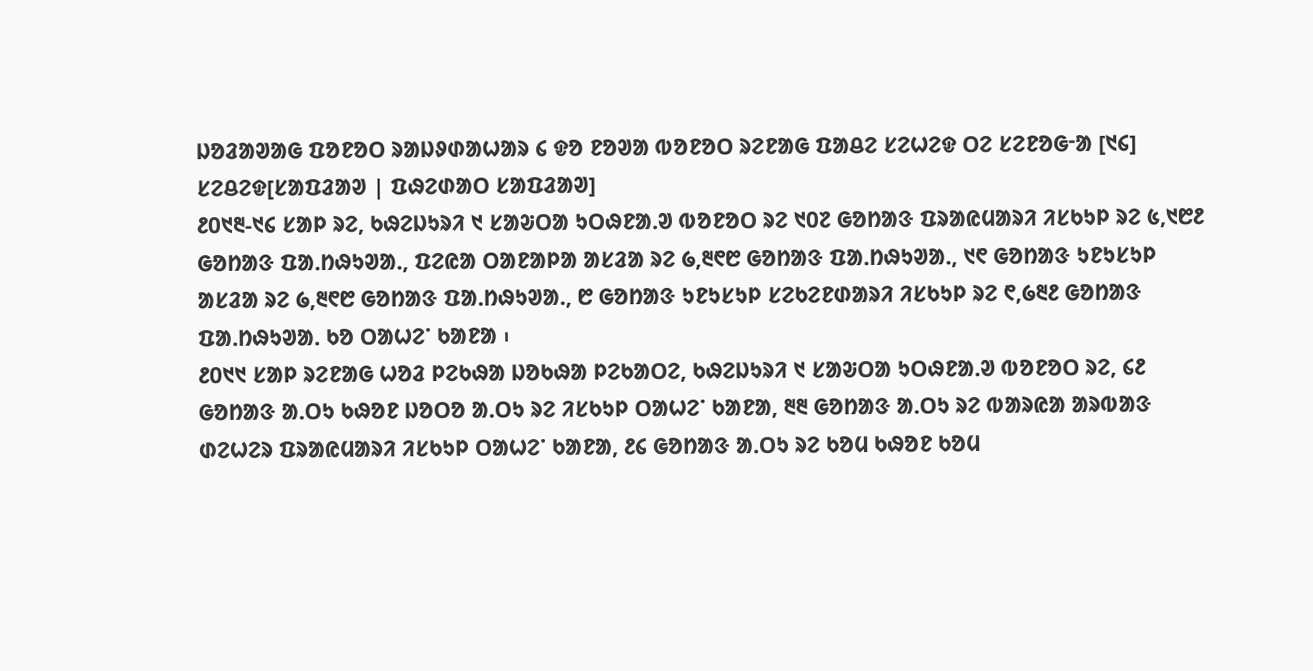ᱡᱚᱲᱟᱣᱟᱜ ᱯᱚᱱᱚᱛ ᱨᱟᱡᱽᱰᱟᱦᱟᱨ ᱔ ᱫᱚ ᱱᱚᱣᱟ ᱵᱚᱱᱚᱛ ᱨᱮᱱᱟᱜ ᱯᱟᱪᱮ ᱥᱮᱦᱮᱫ ᱛᱮ ᱥᱮᱱᱚᱜᱼᱟ [᱑᱔]
ᱥᱮᱪᱮᱫ[ᱥᱟᱯᱲᱟᱣ | ᱯᱷᱮᱰᱟᱛ ᱥᱟᱯᱲᱟᱣ]
᱒᱐᱑᱓-᱑᱔ ᱥᱟᱞ ᱨᱮ, ᱠᱷᱮᱡᱩᱨᱤ ᱑ ᱥᱟᱶᱛᱟ ᱩᱛᱷᱱᱟᱹᱣ ᱵᱚᱱᱚᱛ ᱨᱮ ᱑᱐᱗ ᱜᱚᱴᱟᱝ ᱯᱨᱟᱭᱢᱟᱨᱤ ᱤᱥᱠᱩᱞ ᱨᱮ ᱕,᱑᱘᱒ ᱜᱚᱴᱟᱝ ᱯᱟᱹᱴᱷᱩᱣᱟᱹ, ᱯᱮᱭᱟ ᱛᱟᱱᱟᱞᱟ ᱟᱥᱲᱟ ᱨᱮ ᱙,᱓᱖᱘ ᱜᱚᱴᱟᱝ ᱯᱟᱹᱴᱷᱩᱣᱟᱹ, ᱑᱖ ᱜᱚᱴᱟᱝ ᱩᱱᱩᱥᱩᱞ ᱟᱥᱲᱟ ᱨᱮ ᱙,᱓᱖᱘ ᱜᱚᱴᱟᱝ ᱯᱟᱹᱴᱷᱩᱣᱟᱹ, ᱘ ᱜᱚᱴᱟᱝ ᱩᱱᱩᱥᱩᱞ ᱥᱮᱠᱮᱱᱰᱟᱨᱤ ᱤᱥᱠᱩᱞ ᱨᱮ ᱖,᱙᱓᱒ ᱜᱚᱴᱟᱝ ᱯᱟᱹᱴᱷᱩᱣᱟᱹ ᱠᱚ ᱛᱟᱦᱮᱸ ᱠᱟᱱᱟ ᱾
᱒᱐᱑᱑ ᱥᱟᱞ ᱨᱮᱱᱟᱜ ᱦᱚᱲ ᱞᱮᱠᱷᱟ ᱡᱚᱠᱷᱟ ᱞᱮᱠᱟᱛᱮ, ᱠᱷᱮᱡᱩᱨᱤ ᱑ ᱥᱟᱶᱛᱟ ᱩᱛᱷᱱᱟᱹᱣ ᱵᱚᱱᱚᱛ ᱨᱮ, ᱔᱒ ᱜᱚᱴᱟᱝ ᱟᱹᱛᱩ ᱠᱷᱚᱱ ᱡᱚᱛᱚ ᱟᱹᱛᱩ ᱨᱮ ᱤᱥᱠᱩᱞ ᱛᱟᱦᱮᱸ ᱠᱟᱱᱟ, ᱓᱓ ᱜᱚᱴᱟᱝ ᱟᱹᱛᱩ ᱨᱮ ᱵᱟᱨᱭᱟ ᱟᱨᱵᱟᱝ ᱰᱮᱦᱮᱨ ᱯᱨᱟᱭᱢᱟᱨᱤ ᱤᱥᱠᱩᱞ ᱛᱟᱦᱮᱸ ᱠᱟᱱᱟ, ᱒᱔ ᱜᱚᱴᱟᱝ ᱟᱹᱛᱩ ᱨᱮ ᱠᱚᱢ ᱠᱷᱚᱱ ᱠᱚᱢ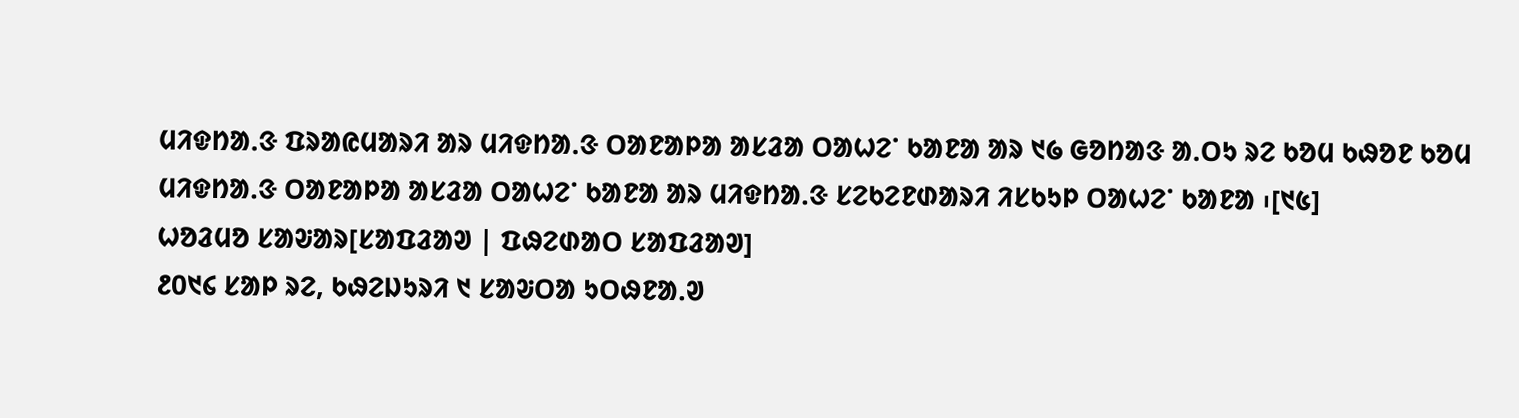ᱢᱤᱫᱴᱟᱹᱝ ᱯᱨᱟᱭᱢᱟᱨᱤ ᱟᱨ ᱢᱤᱫᱴᱟᱹᱝ ᱛᱟᱱᱟᱞᱟ ᱟᱥᱲᱟ ᱛᱟᱦᱮᱸ ᱠᱟᱱᱟ ᱟᱨ ᱑᱙ ᱜᱚᱴᱟᱝ ᱟᱹᱛᱩ ᱨᱮ ᱠᱚᱢ ᱠᱷᱚᱱ ᱠᱚᱢ ᱢᱤᱫᱴᱟᱹᱝ ᱛᱟᱱᱟᱞᱟ ᱟᱥᱲᱟ ᱛᱟᱦᱮᱸ ᱠᱟᱱᱟ ᱟᱨ ᱢᱤᱫᱴᱟᱹᱝ ᱥᱮᱠᱮᱱᱰᱟᱨᱤ ᱤᱥᱠᱩᱞ ᱛᱟᱦᱮᱸ ᱠᱟᱱᱟ ᱾[᱑᱕]
ᱦᱚᱲᱢᱚ ᱥᱟᱶᱟᱨ[ᱥᱟᱯᱲᱟᱣ | ᱯᱷᱮᱰᱟᱛ ᱥᱟᱯᱲᱟᱣ]
᱒᱐᱑᱔ ᱥᱟᱞ ᱨᱮ, ᱠᱷᱮᱡᱩᱨᱤ ᱑ ᱥᱟᱶᱛᱟ ᱩᱛᱷᱱᱟᱹᱣ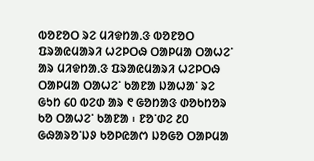ᱵᱚᱱᱚᱛ ᱨᱮ ᱢᱤᱫᱴᱟᱹᱝ ᱵᱚᱱᱚᱛ ᱯᱨᱟᱭᱢᱟᱨᱤ ᱦᱮᱞᱛᱷ ᱛᱟᱞᱢᱟ ᱛᱟᱦᱮᱸ ᱟᱨ ᱢᱤᱫᱴᱟᱹᱝ ᱯᱨᱟᱭᱢᱟᱨᱤ ᱦᱮᱞᱛᱷ ᱛᱟᱞᱢᱟ ᱛᱟᱦᱮᱸ ᱠᱟᱱᱟ ᱡᱟᱦᱟᱸ ᱨᱮ ᱜᱩᱴ ᱔᱐ ᱵᱮᱰ ᱟᱨ ᱖ ᱜᱚᱴᱟᱝ ᱰᱚᱠᱴᱚᱨ ᱠᱚ ᱛᱟᱦᱮᱸ ᱠᱟᱱᱟ ᱾ ᱱᱚᱸᱰᱮ ᱒᱐ ᱜᱷᱟᱨᱚᱸᱡᱽ ᱠᱚᱞᱭᱟᱬ ᱡᱚᱜᱚ ᱛᱟᱞᱢᱟ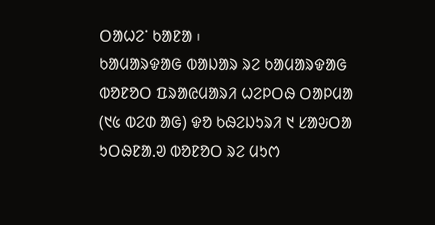ᱛᱟᱦᱮᱸ ᱠᱟᱱᱟ ᱾
ᱠᱟᱢᱟᱨᱫᱟᱜ ᱵᱟᱡᱟᱨ ᱨᱮ ᱠᱟᱢᱟᱨᱫᱟᱜ ᱵᱚᱱᱚᱛ ᱯᱨᱟᱭᱢᱟᱨᱤ ᱦᱮᱞᱛᱷ ᱛᱟᱞᱢᱟ (᱑᱕ ᱵᱮᱰ ᱟᱜ) ᱫᱚ ᱠᱷᱮᱡᱩᱨᱤ ᱑ ᱥᱟᱶᱛᱟ ᱩᱛᱷᱱᱟᱹᱣ ᱵᱚᱱᱚᱛ ᱨᱮ ᱢᱩᱬ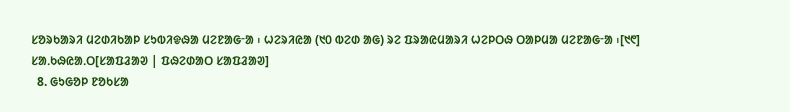ᱥᱚᱨᱠᱟᱨᱤ ᱢᱮᱰᱤᱠᱟᱞ ᱥᱩᱵᱤᱫᱷᱟ ᱢᱮᱱᱟᱜᱼᱟ ᱾ ᱦᱮᱨᱤᱭᱟ (᱑᱐ ᱵᱮᱰ ᱟᱜ) ᱨᱮ ᱯᱨᱟᱭᱢᱟᱨᱤ ᱦᱮᱞᱛᱷ ᱛᱟᱞᱢᱟ ᱢᱮᱱᱟᱜᱼᱟ ᱾[᱑᱖]
ᱥᱟᱹᱠᱷᱭᱟᱹᱛ[ᱥᱟᱯᱲᱟᱣ | ᱯᱷᱮᱰᱟᱛ ᱥᱟᱯᱲᱟᱣ]
  8. ᱜᱩᱜᱚᱞ ᱱᱚᱠᱥᱟ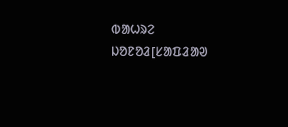ᱵᱟᱦᱨᱮ ᱡᱚᱱᱚᱲ[ᱥᱟᱯᱲᱟᱣ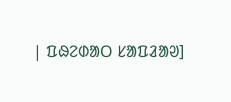| ᱯᱷᱮᱰᱟᱛ ᱥᱟᱯᱲᱟᱣ]